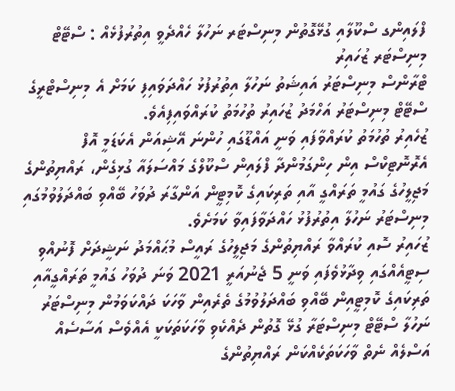ފްލައިންގ ސްކޫލާއި ގުޅޭގޮތުން މިނިސްޓަރ ނަހުލާ ހެއްދެވީ އިތުރުފުޅެއް : ސްޓޭޓް މިނިސްޓަރ ޒުހައިރު
ޓްރާންސް މިނިސްޓަރު އައިޝަތު ނަހުލާ އިތުރުފުޅު ހައްދަވައިފި ކަމަށް އެ މިނިސްޓްރީގެ ސްޓޭޓް މިނިސްޓަރު އަހްމަދު ޒުހައިރު ތުހުމަތު ކުރައްވައިފިއެވެ.
ޒުހެއިރު ތުހުމަތު ކުރައްވާފައި ވަނީ އައްޑޫގައި ހުންނަ އޭޝިއަން އެކަޑަމީ އޮފް އެރޮނޮޓިކްސް އިން ހިންގަމުންދާ ފްލައިން ސްކޫލްގެ މައްސަލައާ ގުޅިގެން، ރައްޔިތުންގެ މަޖިލީހުގެ ގައުމީ ތަރައްގީ އާއި ތަރިކައިގެ ކޮމިޓީން އަންގާރަ ދުވަހު ބޭއްވި ބައްދަލުވުމުގައި މިނިސްޓަރު ނަހުލާ އިތުރުފުޅު ހައްދަވާފައިވާ ކަމަށެވެ.
ޒުހައިރު ސޮއި ކުރައްވާ ރައްޔިތުންގެ މަޖިލީހުގެ ރައީސް މުޙައްމަދު ނަޝީދަށް ފޮނުއްވި ސިޓީއެއްގައި ވިދާޅުވެފައި ވަނީ 5 ޖެނުއަރީ 2021 ވަނަ ދުވަހު ގައުމީ ތަރައްގީއާއި ތަރިކައިގެ ކޮމިޓީއިން ބޭއްވި ބައްދަލުވުމުގެ ތެރެއިން ވާހަކަ ދައްކަވަމުން މިނިސްޓަރު ނަހުލާ ސްޓޭޓް މިނިސްޓަރާ ގުޅޭ ގޮތުން ދެއްކެވި ވާހަކަތަކަކީ އެއްވެސް އަސާސެއް އަސްލެއް ނެތް ވާހަކަތަކެއްކަން ރައްޔިތުންގެ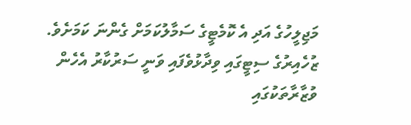މަޖިލީހުގެ އަދި އެ ކޮމެޓީގެ ސަމާލުކަމަށް ގެންނަ ކަމަށެވެ.
ޒުހެއިރުގެ ސިޓީގައި ވިދާޅުވެފައި ވަނީ ސަރުކާރު އެހެން ވުޒާރާތަކުގައި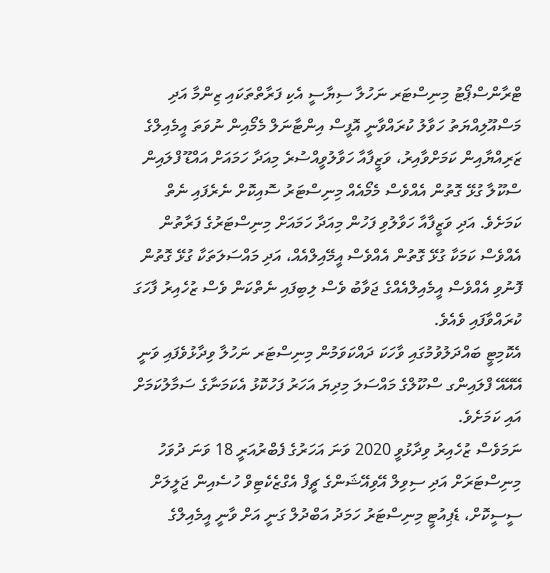ޓްރާންސްޕޯޓު މިނިސްޓަރ ނަހުލާ ސިޔާސީ އެކި ފަރާތްތަކައި ޒިންމާ އަދި މަސްއޫލިއްޔަތު ހަވާލު ކުރައްވާނީ އޮފީސް އިންޓާނަލް މެމޯއިން ނުވަތަ އީމެއިލްގެ ޒަރިއްޔާއިން ކަމަށްވާއިރު، ވަޒީފާއާ ހަވާލުވީއްސުރެ މިއަދާ ހަމައަށް އައްޑޫ ފްލައިން ސްކޫލާ ގުޅޭ ގޮތުން އެއްވެސް މެމޯއެއް މިނިސްޓަރު ސޮއިކޮށް ނެރެފައި ނެތް ކަމަށެވެ. އަދި ވަޒީފާއާ ހަވާލުވި ފަހުން މިއަދާ ހަމައަށް މިނިސްޓަރުގެ ފަރާތުން އެއްވެސް ކަމަކާ ގުޅޭ ގޮތުން އެއްވެސް އީމޭއިލްއެއް، އަދި މައްސަލަތަކާ ގުޅޭ ގޮތުން ފޮނުވި އެއްވެސް އީމެއިލްއެއްގެ ޖަވާބު ވެސް ލިބިފައި ނެތްކަން ވެސް ޒުހެއިރު ފާހަގަ ކުރައްވާފައި ވެއެވެ.
އެކޮމިޓީ ބައްދަލުވުމުގައި ވާހަކަ ދައްކަވަމުން މިނިސްޓަރ ނަހުލާ ވިދާޅުވެފައި ވަނީ އޭއޭއޭ ފްލައިންގ ސްކޫލްގެ މައްސަލަ މިދިޔަ އަހަރު ފަހުކޮޅު އެކަމަނާގެ ސަމާލުކަމަށް އައި ކަމަށެވެ.
ނަމަވެސް ޒުހެއިރު ވިދާޅުވީ 2020 ވަނަ އަހަރުގެ ފެބްރުއަރީ 18 ވަނަ ދުވަހު މިނިސްޓަރަށް އަދި ސިވިލް އޭވިއޭޝަންގެ ޗީފް އެގްޒެކެޓިވް ހުސެއިން ޖަލީލަށް ސީސީކޮށް، ޑެޕިއުޓީ މިނިސްޓަރު ހަމަދު އަބްދުލް ގަނީ އަށް ވާނީ އީމެއިލްގެ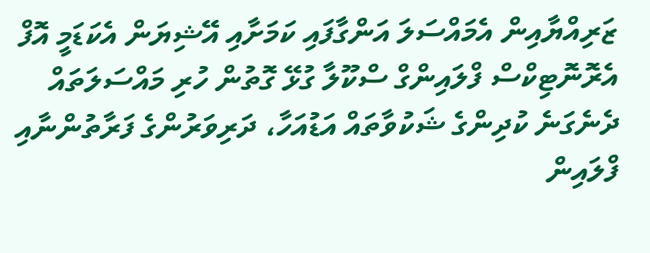ޒަރިއްޔާއިން އެމައްސަލަ އަންގާފައި ކަމަށާއި އޭޝިޔަން އެކަޑަމީ އޮފް އެރޮނޮޓިކްސް ފްލައިންގް ސްކޫލާ ގުޅޭ ގޮތުން ހުރި މައްސަލަތައް ދެނެގަނެ ކުދިންގެ ޝަކުވާތައް އަޑުއަހާ، ދަރިވަރުންގެ ފަރާތުންނާއި ފްލައިން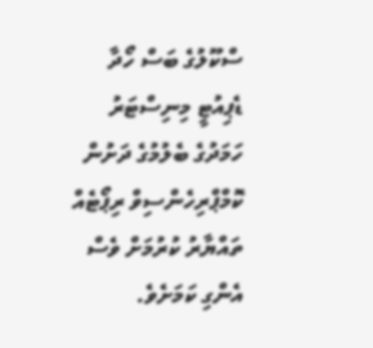ސްކޫލުގެ ބަސް ހޯދާ ޑެޕިއުޓީ މިނިސްޓަރު ހަމަދުގެ ބެލުމުގެ ދަށުން ކޮމްޕްރިހެންސިވް ރިޕޯޓެއް ތައްޔާރު ކުރުމަށް ވެސް އެންގި ކަމަށެވެ.